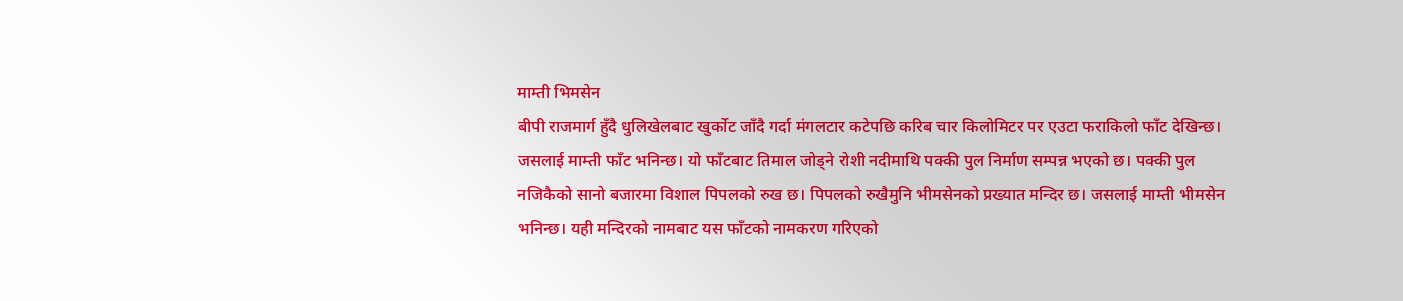माम्ती भिमसेन
बीपी राजमार्ग हुँदै धुलिखेलबाट खुर्कोट जाँदै गर्दा मंगलटार कटेपछि करिब चार किलोमिटर पर एउटा फराकिलो फाँट देखिन्छ। जसलाई माम्ती फाँट भनिन्छ। यो फाँटबाट तिमाल जोड्ने रोशी नदीमाथि पक्की पुल निर्माण सम्पन्न भएको छ। पक्की पुल नजिकैको सानो बजारमा विशाल पिपलको रुख छ। पिपलको रुखैमुनि भीमसेनको प्रख्यात मन्दिर छ। जसलाई माम्ती भीमसेन भनिन्छ। यही मन्दिरको नामबाट यस फाँटको नामकरण गरिएको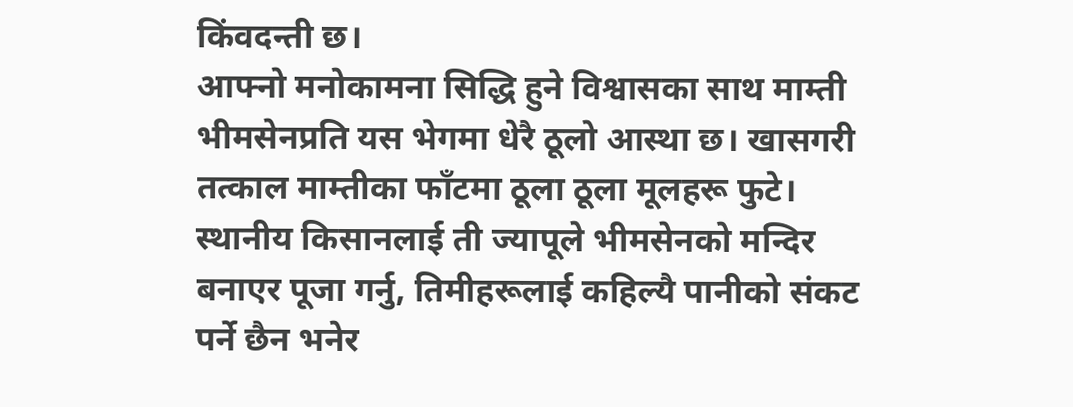किंवदन्ती छ।
आफ्नो मनोकामना सिद्धि हुने विश्वासका साथ माम्ती भीमसेनप्रति यस भेगमा धेरै ठूलो आस्था छ। खासगरी
तत्काल माम्तीका फाँटमा ठूला ठूला मूलहरू फुटे। स्थानीय किसानलाई ती ज्यापूले भीमसेनको मन्दिर बनाएर पूजा गर्नु, तिमीहरूलाई कहिल्यै पानीको संकट पर्ने छैन भनेर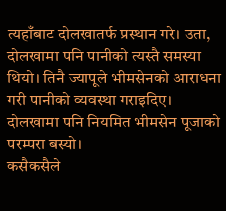त्यहाँबाट दोलखातर्फ प्रस्थान गरे। उता, दोलखामा पनि पानीको त्यस्तै समस्या थियो। तिनै ज्यापूले भीमसेनको आराधना गरी पानीको व्यवस्था गराइदिए। दोलखामा पनि नियमित भीमसेन पूजाको परम्परा बस्यो।
कसैकसैले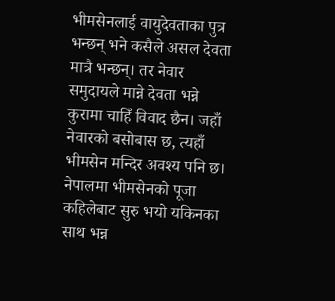भीमसेनलाई वायुदेवताका पुत्र भन्छन् भने कसैले असल देवता मात्रै भन्छन्। तर नेवार समुदायले मान्ने देवता भन्ने कुरामा चाहिँ विवाद छैन। जहाँ नेवारको बसोबास छ, त्यहाँ भीमसेन मन्दिर अवश्य पनि छ।
नेपालमा भीमसेनको पूजा कहिलेबाट सुरु भयो यकिनका साथ भन्न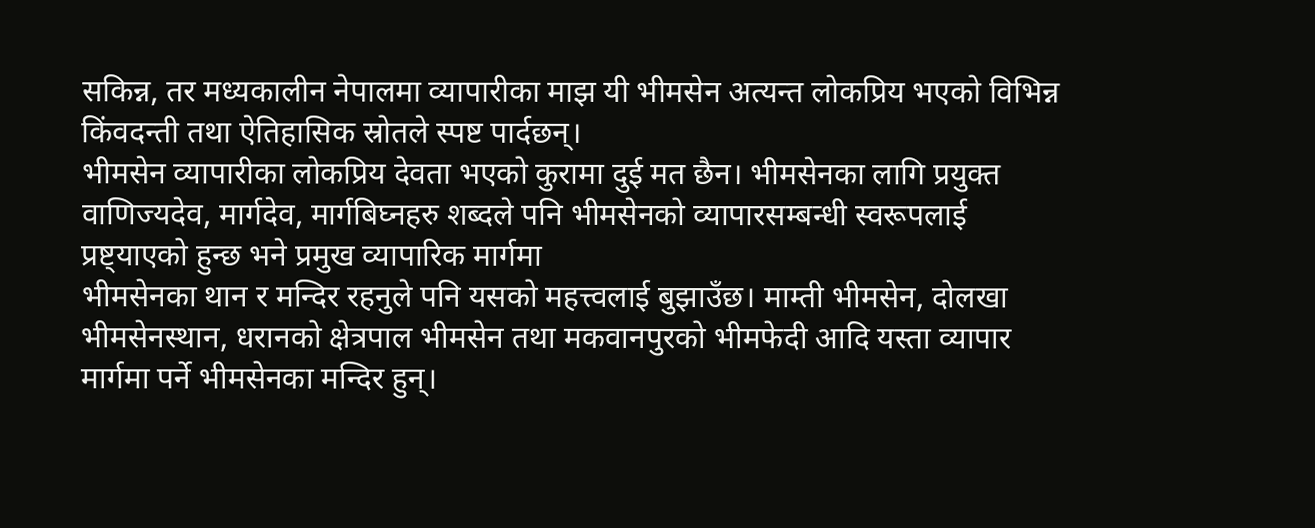सकिन्न, तर मध्यकालीन नेपालमा व्यापारीका माझ यी भीमसेन अत्यन्त लोकप्रिय भएको विभिन्न किंवदन्ती तथा ऐतिहासिक स्रोतले स्पष्ट पार्दछन्।
भीमसेन व्यापारीका लोकप्रिय देवता भएको कुरामा दुई मत छैन। भीमसेनका लागि प्रयुक्त वाणिज्यदेव, मार्गदेव, मार्गबिघ्नहरु शब्दले पनि भीमसेनको व्यापारसम्बन्धी स्वरूपलाई प्रष्ट्याएको हुन्छ भने प्रमुख व्यापारिक मार्गमा
भीमसेनका थान र मन्दिर रहनुले पनि यसको महत्त्वलाई बुझाउँछ। माम्ती भीमसेन, दोलखा भीमसेनस्थान, धरानको क्षेत्रपाल भीमसेन तथा मकवानपुरको भीमफेदी आदि यस्ता व्यापार मार्गमा पर्ने भीमसेनका मन्दिर हुन्।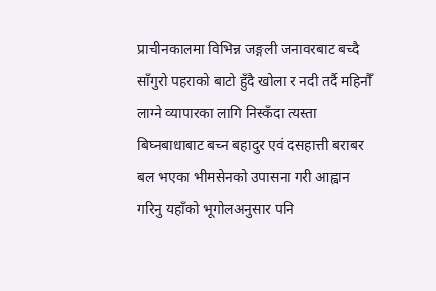प्राचीनकालमा विभिन्न जङ्गली जनावरबाट बच्दै साँगुरो पहराको बाटो हुँदै खोला र नदी तर्दै महिनौँ लाग्ने व्यापारका लागि निस्कँदा त्यस्ता बिघ्नबाधाबाट बच्न बहादुर एवं दसहात्ती बराबर बल भएका भीमसेनको उपासना गरी आह्वान गरिनु यहाँको भूगोलअनुसार पनि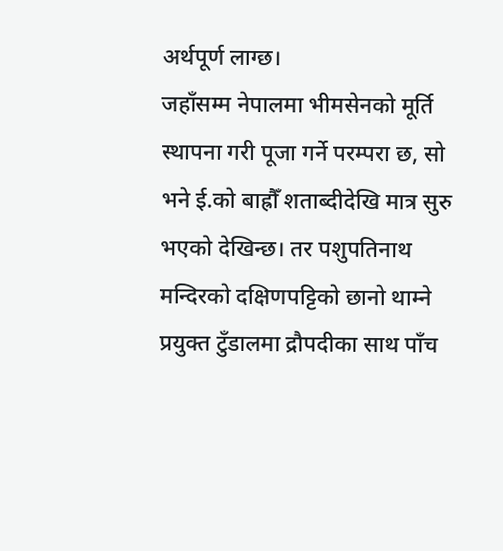अर्थपूर्ण लाग्छ।
जहाँसम्म नेपालमा भीमसेनको मूर्ति स्थापना गरी पूजा गर्ने परम्परा छ, सो भने ई.को बाह्रौँ शताब्दीदेखि मात्र सुरु भएको देखिन्छ। तर पशुपतिनाथ मन्दिरको दक्षिणपट्टिको छानो थाम्ने प्रयुक्त टुँडालमा द्रौपदीका साथ पाँच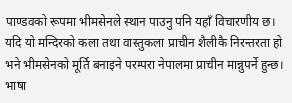पाण्डवको रूपमा भीमसेनले स्थान पाउनु पनि यहाँ विचारणीय छ। यदि यो मन्दिरको कला तथा वास्तुकला प्राचीन शैलीकै निरन्तरता हो भने भीमसेनको मूर्ति बनाइने परम्परा नेपालमा प्राचीन मान्नुपर्ने हुन्छ। भाषा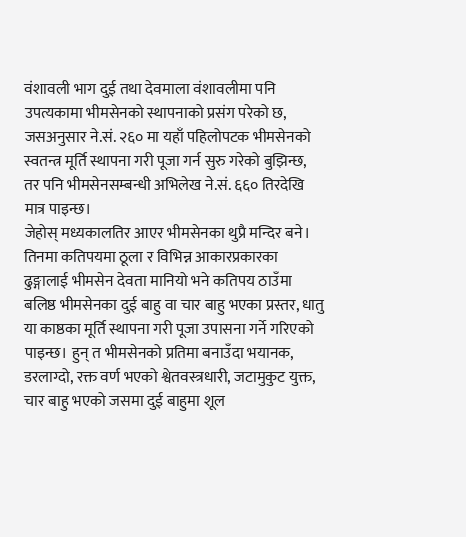वंशावली भाग दुई तथा देवमाला वंशावलीमा पनि उपत्यकामा भीमसेनको स्थापनाको प्रसंग परेको छ, जसअनुसार ने.सं. २६० मा यहाँ पहिलोपटक भीमसेनको स्वतन्त्र मूर्ति स्थापना गरी पूजा गर्न सुरु गरेको बुझिन्छ, तर पनि भीमसेनसम्बन्धी अभिलेख ने.सं. ६६० तिरदेखि मात्र पाइन्छ।
जेहोस् मध्यकालतिर आएर भीमसेनका थुप्रै मन्दिर बने। तिनमा कतिपयमा ठूला र विभिन्न आकारप्रकारका ढुङ्गालाई भीमसेन देवता मानियो भने कतिपय ठाउँमा बलिष्ठ भीमसेनका दुई बाहु वा चार बाहु भएका प्रस्तर, धातु या काष्ठका मूर्ति स्थापना गरी पूजा उपासना गर्ने गरिएको पाइन्छ। हुन् त भीमसेनको प्रतिमा बनाउँदा भयानक, डरलाग्दो, रक्त वर्ण भएको श्वेतवस्त्रधारी, जटामुकुट युक्त, चार बाहु भएको जसमा दुई बाहुमा शूल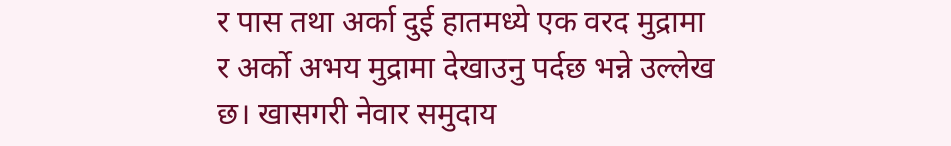र पास तथा अर्का दुई हातमध्ये एक वरद मुद्रामा र अर्को अभय मुद्रामा देखाउनु पर्दछ भन्ने उल्लेख छ। खासगरी नेवार समुदाय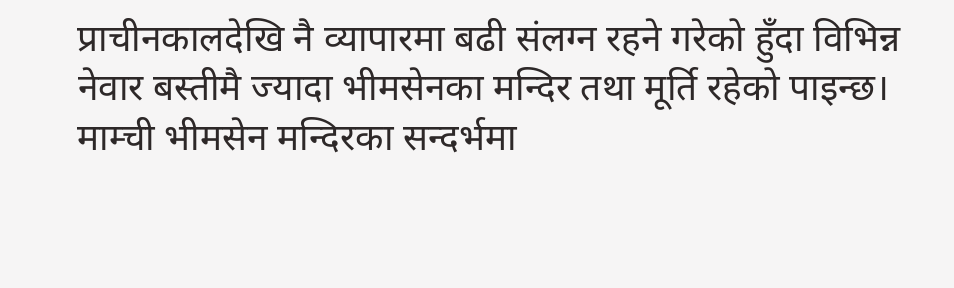प्राचीनकालदेखि नै व्यापारमा बढी संलग्न रहने गरेको हुँदा विभिन्न नेवार बस्तीमै ज्यादा भीमसेनका मन्दिर तथा मूर्ति रहेको पाइन्छ। माम्ची भीमसेन मन्दिरका सन्दर्भमा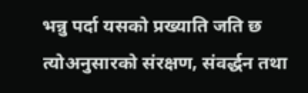भन्नु पर्दा यसको प्रख्याति जति छ त्योअनुसारको संरक्षण, संवर्द्धन तथा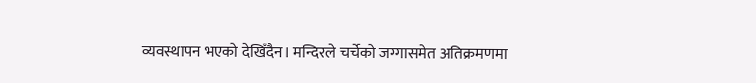व्यवस्थापन भएको देखिँदैन। मन्दिरले चर्चेको जग्गासमेत अतिक्रमणमा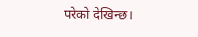परेको देखिन्छ।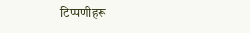टिप्पणीहरू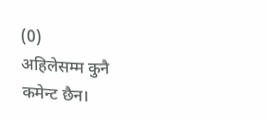(0)
अहिलेसम्म कुनै कमेन्ट छैन।